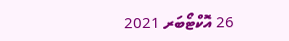26 އޮކްޓޯބަރ 2021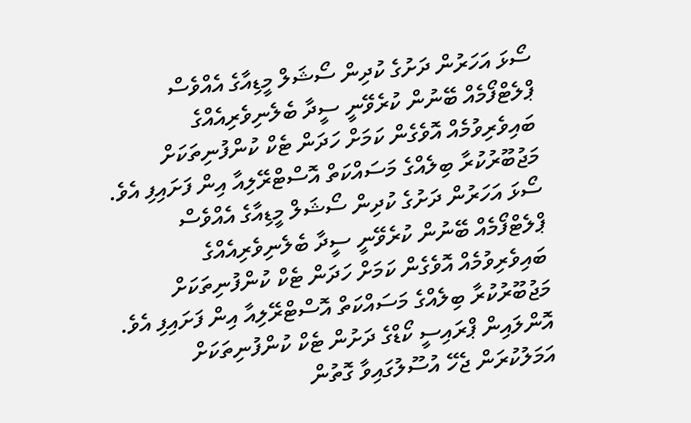ސޯޅަ އަހަރުން ދަށުގެ ކުދިން ސޯޝަލް މީޑިއާގެ އެއްވެސް ޕްލެޓްފޯމެއް ބޭނުން ކުރެވޭނީ ސީދާ ބެލެނިވެރިއެއްގެ ބައިވެރިވުމެއް އޮވެގެން ކަމަށް ހަދަން ޓެކް ކުންފުނިތަކަށް މަޖުބޫރުކުރާ ބިލެއްގެ މަސައްކަތް އޮސްޓްރޭލިއާ އިން ފަށައިފި އެވެ.
ސޯޅަ އަހަރުން ދަށުގެ ކުދިން ސޯޝަލް މީޑިއާގެ އެއްވެސް ޕްލެޓްފޯމެއް ބޭނުން ކުރެވޭނީ ސީދާ ބެލެނިވެރިއެއްގެ ބައިވެރިވުމެއް އޮވެގެން ކަމަށް ހަދަން ޓެކް ކުންފުނިތަކަށް މަޖުބޫރުކުރާ ބިލެއްގެ މަސައްކަތް އޮސްޓްރޭލިއާ އިން ފަށައިފި އެވެ.
އޮންލައިން ޕްރައިސީ ކޯޑްގެ ދަށުން ޓެކް ކުންފުނިތަކަށް އަމަލުކުރަން ޖެހޭ އުސޫލުގައިވާ ގޮތުން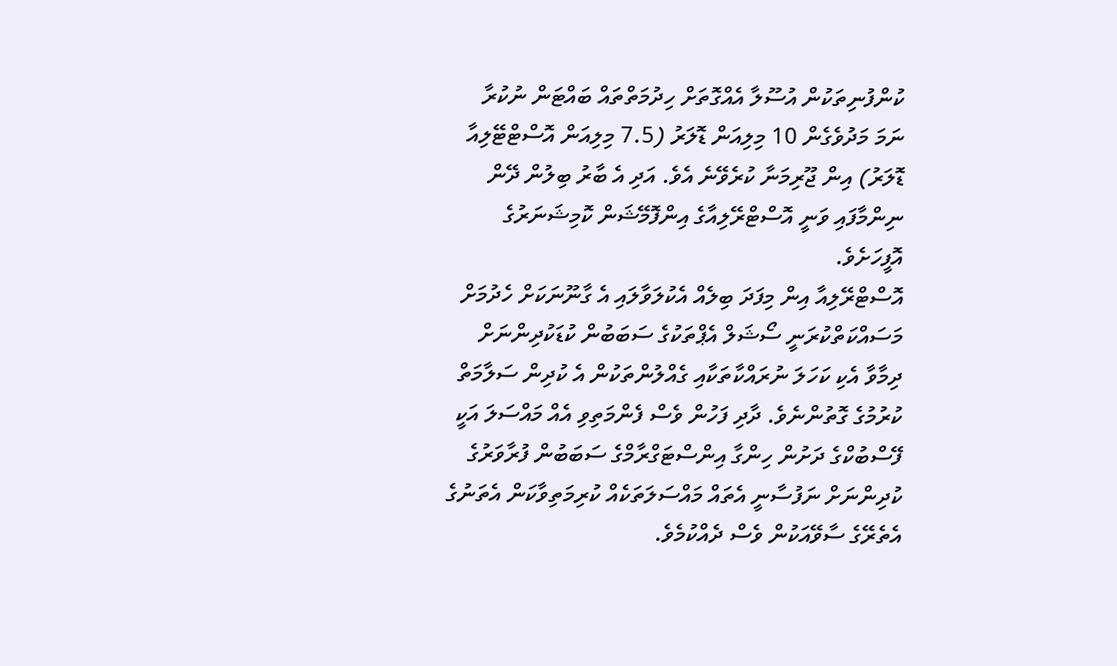ކުންފުނިތަކުން އުސޫލާ އެއްގޮތަށް ހިދުމަތްތައް ބައްޓަން ނުކުރާ ނަމަ މަދުވެގެން 10 މިލިއަން ޑޮލަރު (7.5 މިލިއަން އޮސްޓްޓޭލިއާ ޑޮލަރު) އިން ޖޫރިމަނާ ކުރެވޭނެ އެވެ. އަދި އެ ބާރު ބިލުން ދޭން ނިންމާފައި ވަނީ އޮސްޓްރޭލިއާގެ އިންފޮމޭޝަން ކޮމިޝަނަރުގެ އޮފީހަށެވެ.
އޮސްޓްރޭލިއާ އިން މިފަދަ ބިލެއް އެކުލަވާލައި އެ ގާނޫނަކަށް ހެދުމަށް މަސައްކަތްކުރަނީ ސޯޝަލް އެޕްތަކުގެ ސަބަބުން ކުޑަކުދިންނަށް ދިމާވާ އެކި ކަހަލަ ނުރައްކާތަކާއި ގެއްލުންތަކުން އެ ކުދިން ސަލާމަތް ކުރުމުގެ ގޮތުންނެވެ. ދާދި ފަހުން ވެސް ފެންމަތިވި އެއް މައްސަލަ އަކީ ފޭސްބުކްގެ ދަށުން ހިންގާ އިންސްޓަގްރާމްގެ ސަބަބުން ފުރާވަރުގެ ކުދިންނަށް ނަފުސާނީ އެތައް މައްސަލަތަކެއް ކުރިމަތިވާކަން އެތަނުގެ އެތެރޭގެ ސާވޭއަކުން ވެސް ދެއްކުމެވެ.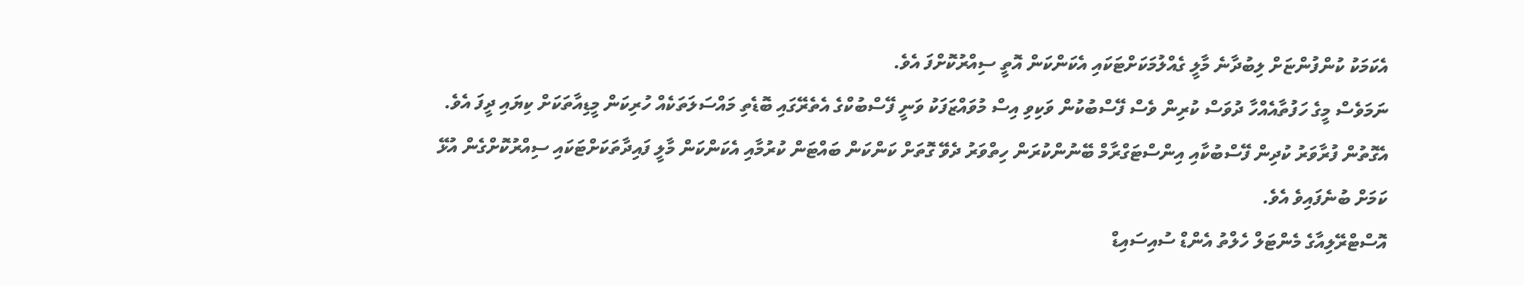އެކަމަކު ކުންފުންޏަށް ލިބުދާނެ މާލީ ގެއްލުމަކަށްޓަކައި އެކަންކަން އޮތީ ސިއްރުކޮށްފަ އެވެ.
ނަމަވެސް މީގެ ހަފުތާއެއްހާ ދުވަސް ކުރިން ވެސް ފޭސްބުކުން ވަކިވި އިސް މުވައްޒަފަކު ވަނީ ފޭސްބުކްގެ އެތެރޭގައި ބޮޑެތި މައްސަލަތަކެއް ހުރިކަން މީޑިއާތަކަށް ކިޔައި ދީފަ އެވެ. އެގޮތުން ފުރާވަރު ކުދިން ފޭސްބުކާއި އިންސްޓަގްރާމް ބޭނުންކުރަން ހިތްވަރު ދެވޭ ގޮތަށް ކަންކަން ބައްޓަން ކުރުމާއި އެކަންކަން މާލީ ފައިދާތަކަށްޓަކައި ސިއްރުކޮށްގެން އުޅޭ ކަމަށް ބުނެފައިވެ އެވެ.
އޮސްޓްރޭލިއާގެ މެންޓަލް ހެލްތު އެންޑް ސުއިސައިޑް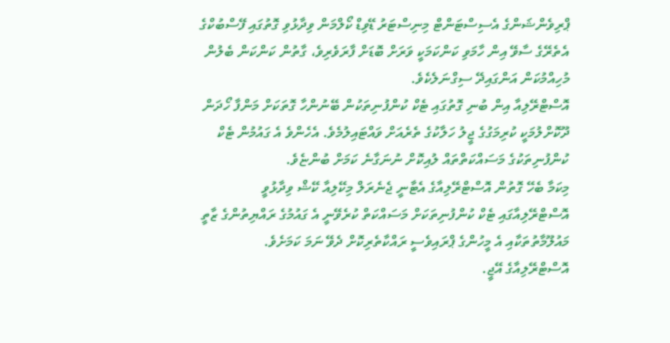ޕްރިވެންޝަންގެ އެސިސްޓަންޓް މިނިސްޓަރު ޑޭވިޑް ކޯލްމަން ވިދާޅުވި ގޮތުގައި ފޭސްބުކްގެ އެތެރޭގެ ސާވޭ އިން ހާމަވި ކަންކަމަކީ ވަރަށް ބޮޑަށް ފާރަވެރިވެ، ގާތުން ކަންކަން ބެލުން މުހިއްމުކަން އަންގައިދޭ ސިގްނަލެކެވެ.
އޮސްޓްރޭލިއާ އިން ބުނި ގޮތުގައި ޓެކް ކުންފުނިތަކުން ބޭނުންހާ ގޮތަކަށް މަންފާ ހޯދަން ދޫކޮށްލުމަކީ ކުރިމަގުގެ ޖީލު ހަލާކުގެ ތެރެއަށް ވައްޓައިލުމެވެ. އެހެންވެ އެ ގައުމުން ޓެކް ކުންފުނިތަކުގެ މަސައްކަތްތައް ލުއިކޮށް ނުނަގާނެ ކަމަށް ބުންޏެވެ.
މިކަމާ ބެހޭ ގޮތުން އޮސްޓްރޭލިއާގެ އެޓާނީ ޖެނެރަލް މިކޭލިއާ ކޭޝް ވިދާޅުވީ އޮސްޓްރޭލިއާގައި ޓެކް ކުންފުނިތަކަށް މަސައްކަތް ކުރެވޭނީ އެ ގައުމުގެ ރައްޔިތުންގެ ޒާތީ މައުލޫމާތުތަކާއި އެ މީހުންގެ ޕްރައިވެސީ ރައްކާތެރިކޮށް ދެވޭ ނަމަ ކަމަށެވެ.
އޮސްޓްރޭލިއާގެ އޭޖީ.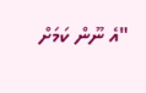"އެ ނޫން ކަމަށް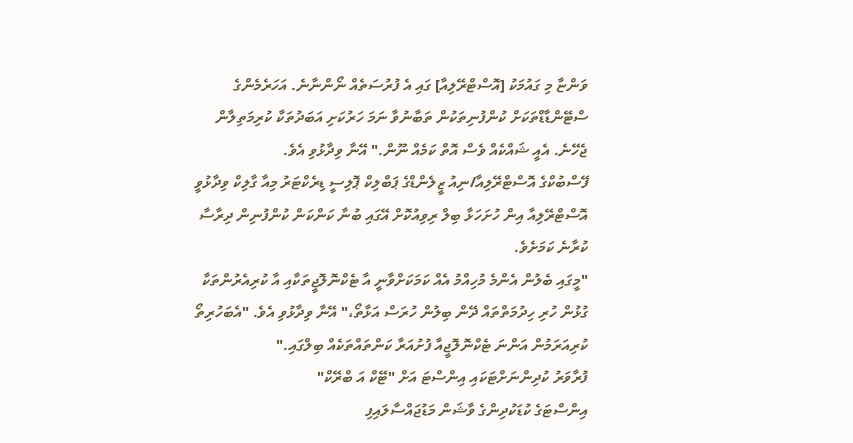ވަންޏާ މި ގައުމަކު [އޮސްޓްރޭލިއާ] ގައި އެ ފުރުސަތެއް ނޯންނާނެ. އަހަރެމެންގެ ސްޓޭންޑާޑްތަކަށް ކުންފުނިތަކުން ތަބާނުވާ ނަމަ ހަރުކަށި އަބަދުތަކާ ކުރިމަތިލާން ޖެހޭނެ. އެއީ ޝައްކެއް ވެސް އޮތް ކަމެއް ނޫން." އޭނާ ވިދާޅުވި އެވެ.
ފޭސްބުކްގެ އޮސްޓްރޭލިއާ/ނިއު ޒީލެންޑްގެ ޕަބްލިކް ޕޮލިސީ ޑިރެކްޓަރު މިއާ ގާލިކް ވިދާޅުވީ އޮސްޓްރޭލިއާ އިން ހުށަހަޅާ ބިލް ރިވިއުކޮށް އޭގައި ބުނާ ކަންކަން ކުންފުނިން ދިރާސާ ކުރާނެ ކަމަށެވެ.
"މީގައި ބެލުން އެންމެ މުހިއްމު އެއް ކަމަކަށްވާނީ އާ ޓެކްނޮލޮޖީތަކާއި އާ ކުރިއެރުންތަކާ ގުޅުން ހުރި ހިދުމަތްތައް ދޭން ބިލުން ހުރަސް އަޅާތޯ،" އޭނާ ވިދާޅުވި އެވެ. "އެބަހުރިތޯ ކުރިއަރަމުން އަންނަ ޓެކްނޮލޮޖީއާ ފުށުއަރާ ކަންތައްތަކެއް ބިލްގައި."
ފުރާވަރު ކުދިންނަށްޓަކައި އިންސްޓަ އަށް "ޓޭކް އަ ބްރޭކް"
އިންސްޓަގެ ކުޑަކުދިންގެ ވާޝަން މަޑުޖައްސާލައިފި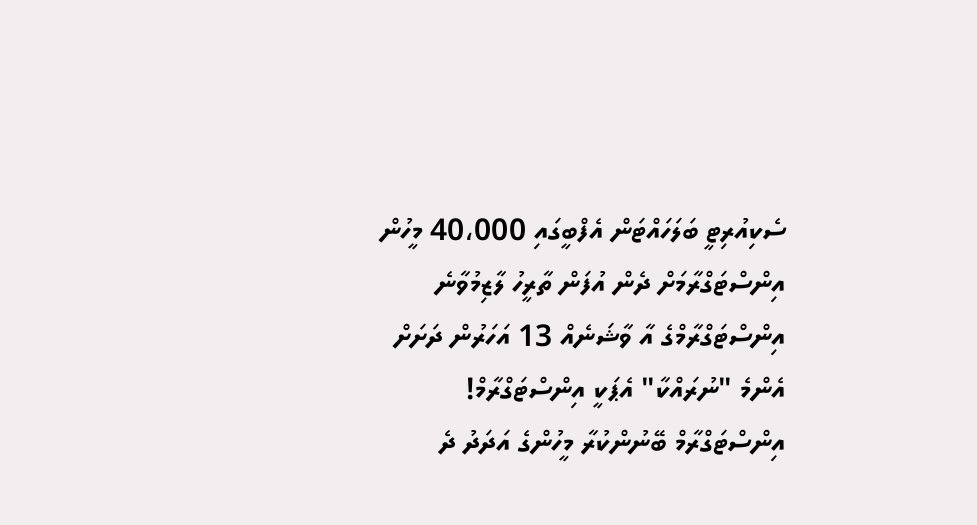ސެކިއުރިޓީ ބަލަހައްޓަން އެފްބީގައި 40،000 މީހުން
އިންސްޓަގްރާމަށް ދެން އުފަން ތާރީހު ލާޒިމުވާނެ
އިންސްޓަގްރާމްގެ އާ ވާޝަނެއް 13 އަހަރުން ދަށަށް
އެންމެ "ނުރައްކާ" އެޕަކީ އިންސްޓަގްރާމް!
އިންސްޓަގްރާމް ބޭނުންކުރާ މީހުންގެ އަދަދު ދެ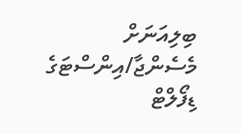ބިލިއަނަށް
މެސެންޖާ/އިންސްޓަގެ ޑިފޯލްޓް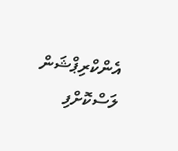އެންކްރިޕްޝަން ލަސްކޮށްފި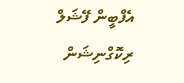އެފްބީން ފޭޝަލް ރިކޮގްނިޝަން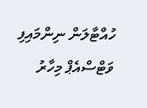ހުއްޓާލަން ނިންމައިފި
ވަޓްސްއެޕް މިހާރު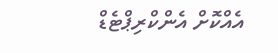އެއްކޮށް އެންކްރިޕްޓެޑް